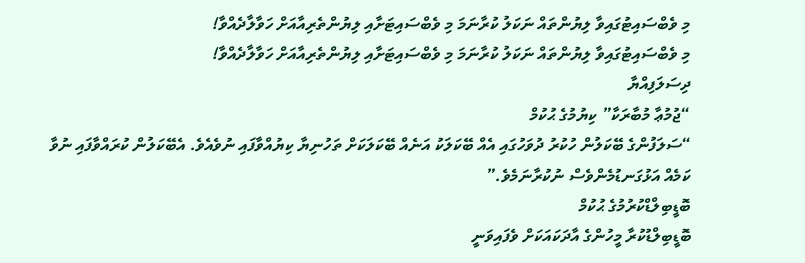މި ވެބްސައިޓުގައިވާ ލިޔުންތައް ނަކަލު ކުރާނަމަ މި ވެބްސައިޓަށާއި ލިޔުންތެރިއާއަށް ހަވާލާދެއްވާ!
މި ވެބްސައިޓުގައިވާ ލިޔުންތައް ނަކަލު ކުރާނަމަ މި ވެބްސައިޓަށާއި ލިޔުންތެރިއާއަށް ހަވާލާދެއްވާ!
ދިސަލަފިއްޔާ
“ޖުމުޢާ މުބާރަކާ” ކިޔުމުގެ ޙުކުމް
“ސަލަފުންގެ ބޭކަލުން ހުކުރު ދުވަހުގައި އެއް ބޭކަލަކު އަނެއް ބޭކަލަކަށް ތަހުނިޔާ ކިޔުއްވާފައި ނުވެއެވެ. އެބޭކަލުން ކުރައްވާފައި ނުވާ ކަމެއް އަޅުގަނޑުމެންވެސް ނުކުރާނަމެވެ.”
ބޮޑީބިލްޑްކުރުމުގެ ޙުކުމް
ބޮޑީބިލްޑުކުރާ މީހުންގެ އާދަކައަކަށް ވެފައިވަނީ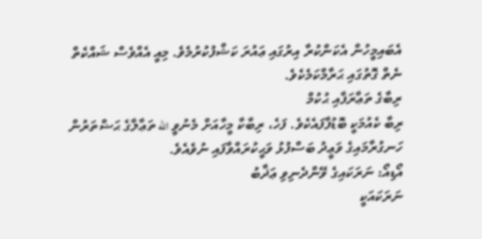އެބައިމީހުން އެކަންކުރާ އިރުގައި ޢައުރަ ކަޝްފުކުރުމެވެ. މިއީ އެއްވެސް ޝައްކެތް ނެތް ގޮތުގައި ޙަރާމްކަމެކެވެ.
ރިބާގެ ތަޢާރަފާއި ޙުކުމް
ރިބާ ކެއުމަކީ ބޮޑުފާފައެކެވެ. ފަހެ، ރިބާކާ މީހާއަށް މެނުވީ الله ތަޢާލާގެ ޙަޟްތަރުން ހަނގުރާމައިގެ ވަޢީދު ބަސްފުޅު ވަޙީކުރައްވާފައި ނުވެއެވެ.
އޯޑިއޯ: ނަރަކައިގެ ވޭންދެނިވި ޢަޛާބު
ނަރަކައަކީ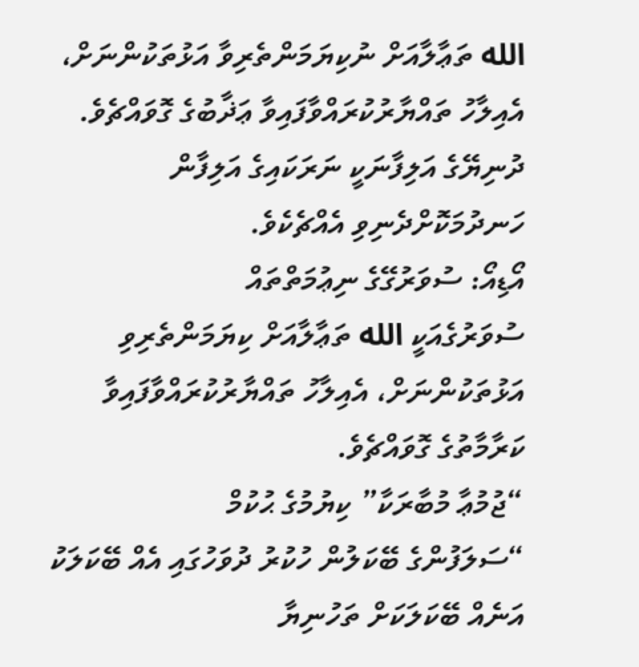الله ތަޢާލާއަށް ނުކިޔަމަންތެރިވާ އަޅުތަކުންނަށް، އެއިލާހު ތައްޔާރުކުރައްވާފައިވާ ޢަޛާބުގެ ގޮވައްޗެވެ. ދުނިޔޭގެ އަލިފާނަކީ ނަރަކައިގެ އަލިފާން ހަނދުމަކޮށްދެނިވި އެއްޗެކެވެ.
އޯޑިއޯ: ސުވަރުގޭގެ ނިޢުމަތްތައް
ސުވަރުގެއަކީ الله ތަޢާލާއަށް ކިޔަމަންތެރިވި އަޅުތަކުންނަށް، އެއިލާހު ތައްޔާރުކުރައްވާފައިވާ ކަރާމާތުގެ ގޮވައްޗެވެ.
“ޖުމުޢާ މުބާރަކާ” ކިޔުމުގެ ޙުކުމް
“ސަލަފުންގެ ބޭކަލުން ހުކުރު ދުވަހުގައި އެއް ބޭކަލަކު އަނެއް ބޭކަލަކަށް ތަހުނިޔާ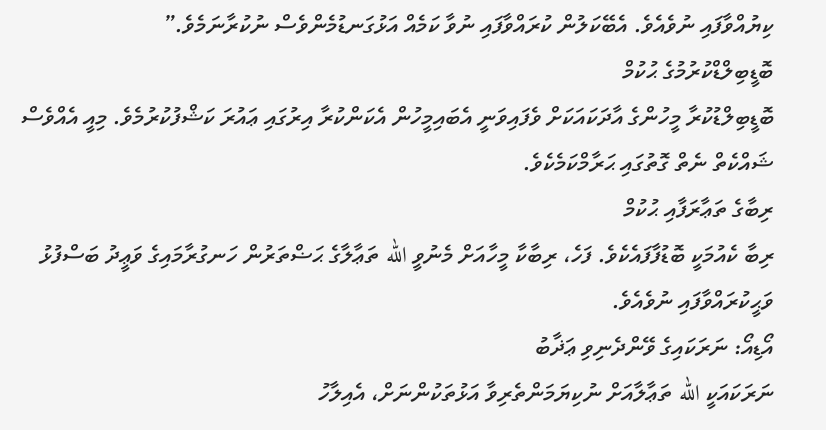ކިޔުއްވާފައި ނުވެއެވެ. އެބޭކަލުން ކުރައްވާފައި ނުވާ ކަމެއް އަޅުގަނޑުމެންވެސް ނުކުރާނަމެވެ.”
ބޮޑީބިލްޑްކުރުމުގެ ޙުކުމް
ބޮޑީބިލްޑުކުރާ މީހުންގެ އާދަކައަކަށް ވެފައިވަނީ އެބައިމީހުން އެކަންކުރާ އިރުގައި ޢައުރަ ކަޝްފުކުރުމެވެ. މިއީ އެއްވެސް ޝައްކެތް ނެތް ގޮތުގައި ޙަރާމްކަމެކެވެ.
ރިބާގެ ތަޢާރަފާއި ޙުކުމް
ރިބާ ކެއުމަކީ ބޮޑުފާފައެކެވެ. ފަހެ، ރިބާކާ މީހާއަށް މެނުވީ الله ތަޢާލާގެ ޙަޟްތަރުން ހަނގުރާމައިގެ ވަޢީދު ބަސްފުޅު ވަޙީކުރައްވާފައި ނުވެއެވެ.
އޯޑިއޯ: ނަރަކައިގެ ވޭންދެނިވި ޢަޛާބު
ނަރަކައަކީ الله ތަޢާލާއަށް ނުކިޔަމަންތެރިވާ އަޅުތަކުންނަށް، އެއިލާހު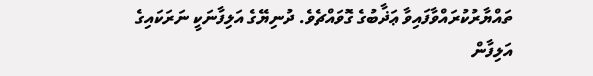ތައްޔާރުކުރައްވާފައިވާ ޢަޛާބުގެ ގޮވައްޗެވެ. ދުނިޔޭގެ އަލިފާނަކީ ނަރަކައިގެ އަލިފާން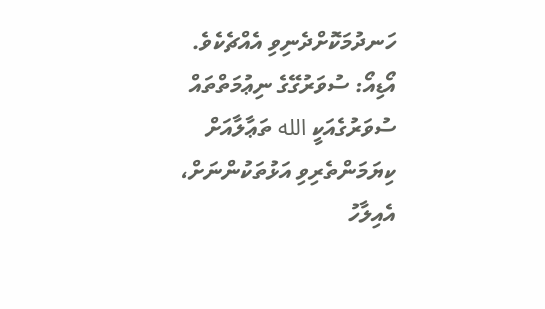ހަނދުމަކޮށްދެނިވި އެއްޗެކެވެ.
އޯޑިއޯ: ސުވަރުގޭގެ ނިޢުމަތްތައް
ސުވަރުގެއަކީ الله ތަޢާލާއަށް ކިޔަމަންތެރިވި އަޅުތަކުންނަށް، އެއިލާހު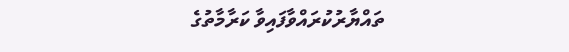ތައްޔާރުކުރައްވާފައިވާ ކަރާމާތުގެ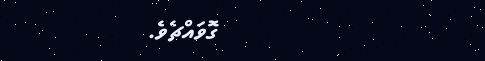ގޮވައްޗެވެ.